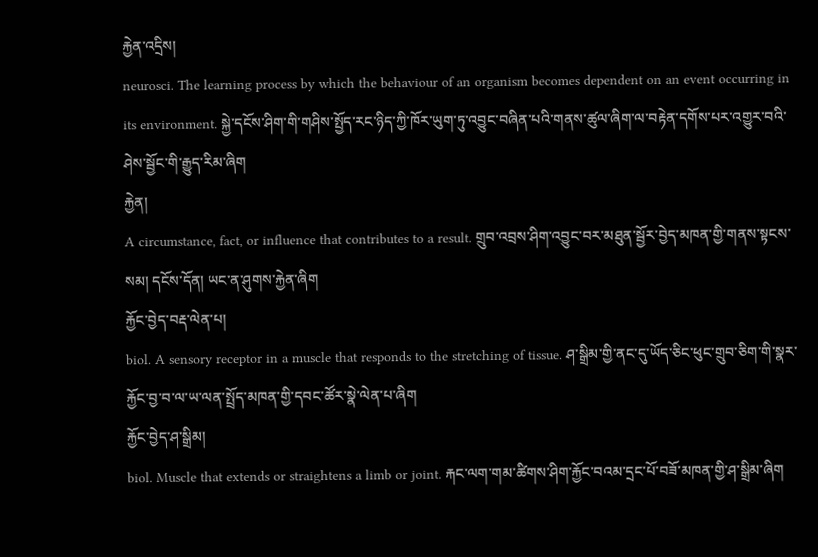རྐྱེན་འདྲིས།
neurosci. The learning process by which the behaviour of an organism becomes dependent on an event occurring in its environment. སྐྱེ་དངོས་ཤིག་གི་གཤིས་སྤྱོད་རང་ཉིད་ཀྱི་ཁོར་ཡུག་ཏུ་འབྱུང་བཞིན་པའི་གནས་ཚུལ་ཞིག་ལ་བརྟེན་དགོས་པར་འགྱུར་བའི་ཤེས་སྦྱོང་གི་རྒྱུད་རིམ་ཞིག
རྐྱེན།
A circumstance, fact, or influence that contributes to a result. གྲུབ་འབྲས་ཤིག་འབྱུང་བར་མཐུན་སྦྱོར་བྱེད་མཁན་གྱི་གནས་སྟངས་སམ། དངོས་དོན། ཡང་ན་ཤུགས་རྐྱེན་ཞིག
རྐྱོང་བྱེད་བརྡ་ལེན་པ།
biol. A sensory receptor in a muscle that responds to the stretching of tissue. ཤ་སྒྲིམ་གྱི་ནང་དུ་ཡོད་ཅིང་ཕུང་གྲུབ་ཅིག་གི་སྣར་རྐྱོང་བྱ་བ་ལ་ཡ་ལན་སྤྲོད་མཁན་གྱི་དབང་ཚོར་སྣེ་ལེན་པ་ཞིག
རྐྱོང་བྱེད་ཤ་སྒྲིམ།
biol. Muscle that extends or straightens a limb or joint. རྐང་ལག་གམ་ཚིགས་ཤིག་རྐྱོང་བའམ་དྲང་པོ་བཟོ་མཁན་གྱི་ཤ་སྒྲིམ་ཞིག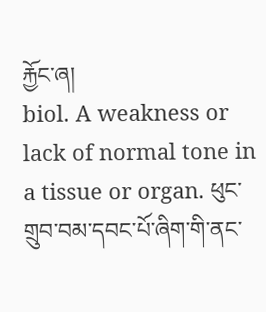རྐྱོང་ཞ།
biol. A weakness or lack of normal tone in a tissue or organ. ཕུང་གྲུབ་བམ་དབང་པོ་ཞིག་གི་ནང་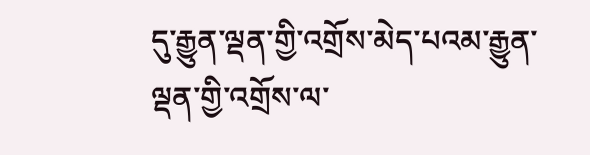དུ་རྒྱུན་ལྡན་གྱི་འགྲོས་མེད་པའམ་རྒྱུན་ལྡན་གྱི་འགྲོས་ལ་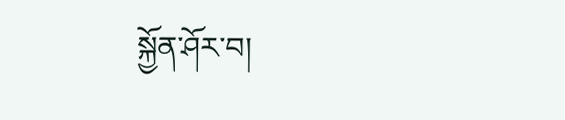སྐྱོན་ཤོར་བ།